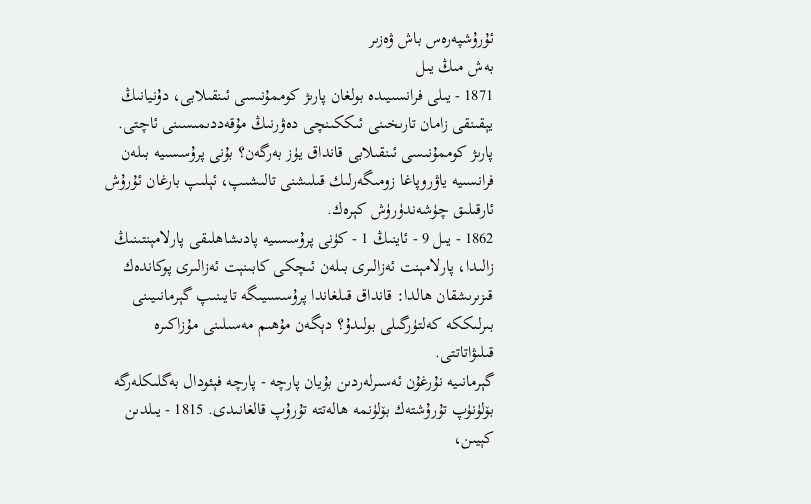ئۇرۇشپەرەس باش ۋەزىر
بەش مىڭ يىل
1871 - يىلى فرانسىيىدە بولغان پارىژ كوممۇنىسى ئىنقىلابى، دۇنيانىڭ يېقىنقى زامان تارىخىنى ئىككىنچى دەۋرنىڭ مۇقەددىمىسىنى ئاچتى.
پارىژ كوممۇنىسى ئىنقىلابى قانداق يۈز بەرگەن؟ بۇنى پرۇسسىيە بىلەن فرانسىيە ياۋروپاغا زومىگەرلىك قىلىشنى تالىشىپ، ئېلىپ بارغان ئۇرۇش ئارقىلىق چۈشەندۈرۈش كېرەك.
1862 - يىل 9 - ئاينىڭ 1 - كۈنى پرۇسسىيە پادىشاھلىقى پارلامېنتىنىڭ زالىدا، پارلامېنت ئەزالىرى بىلەن ئىچكى كابىنېت ئەزالىرى پوكاندەك قىزىرىشقان ھالدا: قانداق قىلغاندا پرۇسسىيىگە تايىنىپ گېرمانىيىنى بىرلىككە كەلتۈرگىلى بولىدۇ؟ دېگەن مۇھىم مەسىلىنى مۇزاكىرە قىلىۋاتاتتى.
گېرمانىيە نۇرغۇن ئەسىرلەردىن بۇيان پارچە - پارچە فېئودال بەگلىكلەرگە بۆلۈنۈپ تۇرۇشتەك بۆلۈنمە ھالەتتە تۇرۇپ قالغانىدى. 1815 - يىلدىن كېيىن،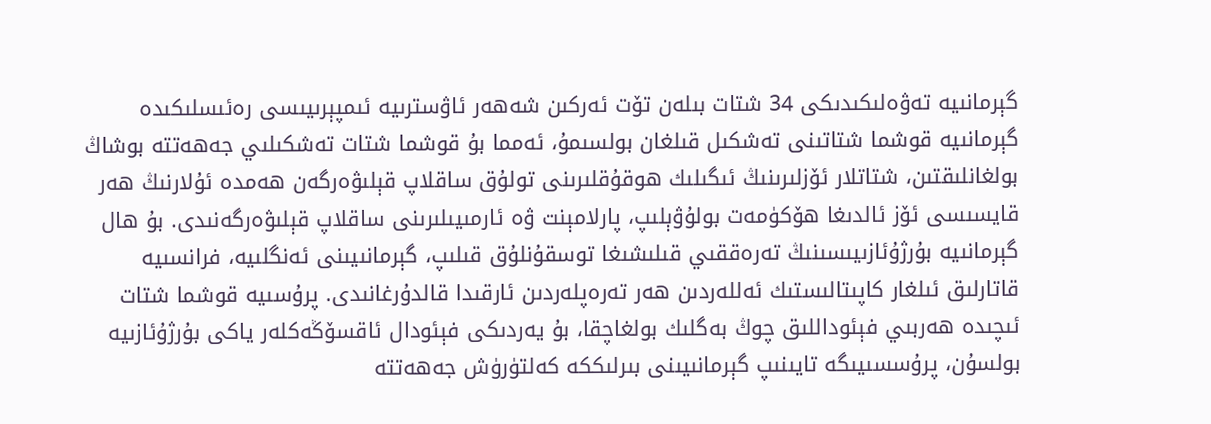گېرمانىيە تەۋەلىكىدىكى 34 شتات بىلەن تۆت ئەركىن شەھەر ئاۋسترىيە ئىمپېرىيىسى رەئىسلىكىدە گېرمانىيە قوشما شتاتىنى تەشكىل قىلغان بولسىمۇ، ئەمما بۇ قوشما شتات تەشكىلىي جەھەتتە بوشاڭ بولغانلىقتىن، شتاتلار ئۆزلىرىنىڭ ئىگىلىك ھوقۇقلىرىنى تولۇق ساقلاپ قېلىۋەرگەن ھەمدە ئۇلارنىڭ ھەر قايسىسى ئۆز ئالدىغا ھۆكۈمەت بولۇۋېلىپ، پارلامېنت ۋە ئارمىيىلىرىنى ساقلاپ قېلىۋەرگەنىدى. بۇ ھال گېرمانىيە بۇرژۇئازىيىسىنىڭ تەرەققىي قىلىشىغا توسقۇنلۇق قىلىپ، گېرمانىيىنى ئەنگلىيە، فرانسىيە قاتارلىق ئىلغار كاپىتالىستىك ئەللەردىن ھەر تەرەپلەردىن ئارقىدا قالدۇرغانىدى. پرۇسىيە قوشما شتات ئىچىدە ھەربىي فېئوداللىق چوڭ بەگلىك بولغاچقا، بۇ يەردىكى فېئودال ئاقسۆڭەكلەر ياكى بۇرژۇئازىيە بولسۇن، پرۇسسىيىگە تايىنىپ گېرمانىيىنى بىرلىككە كەلتۈرۈش جەھەتتە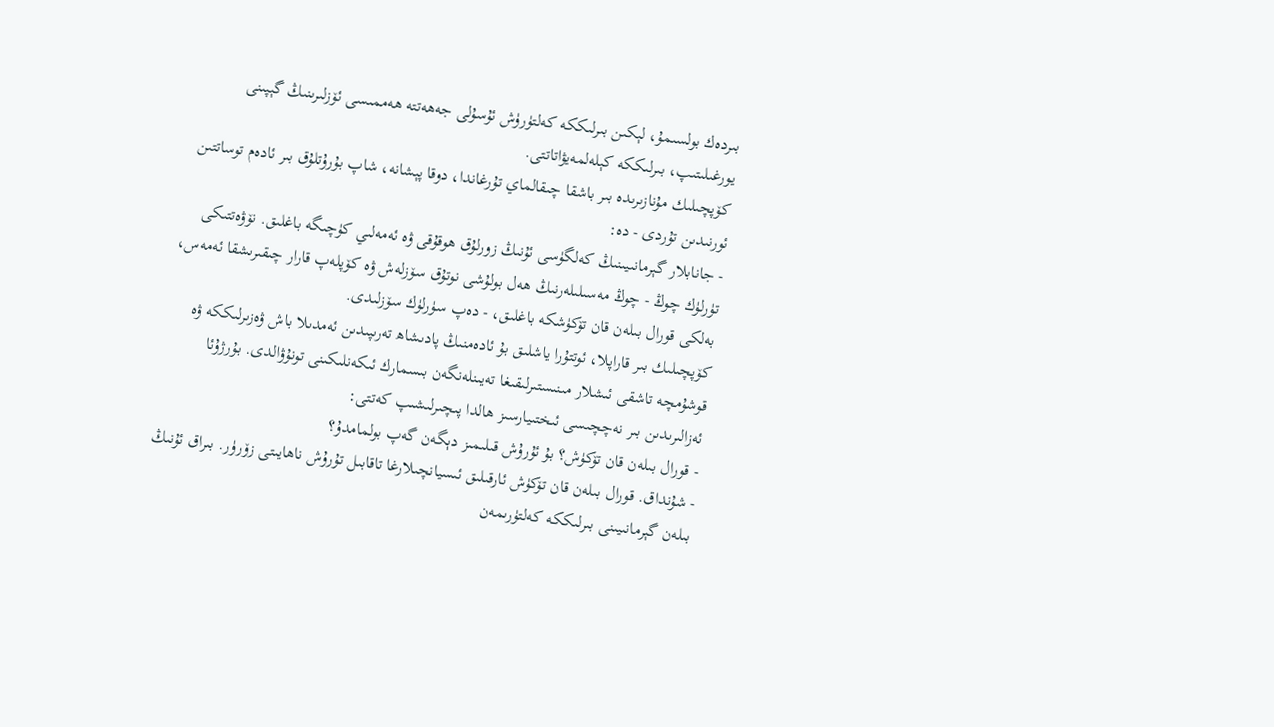بىردەك بولسىمۇ، لېكىن بىرلىككە كەلتۈرۈش ئۇسۇلى جەھەتتە ھەممىسى ئۆزلىرىنىڭ گېپىنى يورغىلىتىپ، بىرلىككە كېلەلمەيۋاتاتتى.
كۆپچىلىك مۇنازىرىدە بىر باشقا چىقالماي تۇرغاندا، دوقا پېشانە، شاپ بۇرۇتلۇق بىر ئادەم توساتتىن ئورنىدىن تۇردى - دە:
- جانابلار گېرمانىيىنىڭ كەلگۈسى ئۇنىڭ زورلۇق ھوقۇقى ۋە ئەمەلىي كۈچىگە باغلىق. نۆۋەتتىكى تۈرلۈك چوڭ - چوڭ مەسىلىلەرنىڭ ھەل بولۇشى نوتۇق سۆزلەش ۋە كۆپلەپ قارار چىقىرىشقا ئەمەس، بەلكى قورال بىلەن قان تۆكۈشكە باغلىق، - دەپ سۈرلۈك سۆزلىدى.
كۆپچىلىك بىر قاراپلا، ئوتتۇرا ياشلىق بۇ ئادەمنىڭ پادىشاھ تەرىپىدىن ئەمدىلا باش ۋەزىرلىككە ۋە قوشۇمچە تاشقى ئىشلار مىنىستىرلىقىغا تەيىنلەنگەن بىسمارك ئىكەنلىكىنى تونۇۋالدى. بۇرژۇئا ئەزالىرىدىن بىر نەچچىسى ئىختىيارسىز ھالدا پىچىرلىشىپ كەتتى:
- قورال بىلەن قان تۆكۈش؟ بۇ ئۇرۇش قىلىمىز دېگەن گەپ بولمامدۇ؟
- شۇنداق. قورال بىلەن قان تۆكۈش ئارقىلىق ئىسيانچىلارغا تاقابىل تۇرۇش ناھايىتى زۆرۈر. بىراق ئۇنىڭ بىلەن گېرمانىيىنى بىرلىككە كەلتۈرىمەن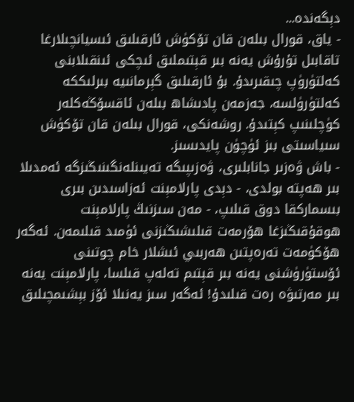دېگەندە...
- ياق، قورال بىلەن قان تۆكۈش ئارقىلىق ئىسيانچىلارغا تاقابىل تۇرۇش يەنە بىر قېتىملىق ئىچكى ئىنقىلابنى كەلتۈرۈپ چىقىرىدۇ. بۇ ئارقىلىق گېرمانىيە بىرلىككە كەلتۈرۈلسە، جەزمەن پادىشاھ بىلەن ئاقسۆڭەكلەر كۈچلىنىپ كېتىدۇ. روشەنكى، قورال بىلەن قان تۆكۈش سىياسىتى بىز ئۈچۈن پايدىسىز.
- باش ۋەزىر جانابلىرى، ۋەزىپىگە تەيىنلەنگىنىڭىزگە ئەمدىلا بىر ھەپتە بولدى، - دېدى پارلامېنت ئەزاسىدىن بىرى بىسماركقا دوق قىلىپ، - مەن سىزنىڭ پارلامېنت ھوقۇقىڭىزغا ھۆرمەت قىلىشىڭىزنى ئۈمىد قىلىمەن. ئەگەر ھۆكۈمەت تەرەپتىن ھەربىي ئىشلار خام چوتىنى ئۆستۈرۈشنى يەنە بىر قېتىم تەلەپ قىلسا، پارلامېنت يەنە بىر مەرتىۋە رەت قىلىدۇ! ئەگەر سىز يەنىلا ئۆز بېشىمچىلىق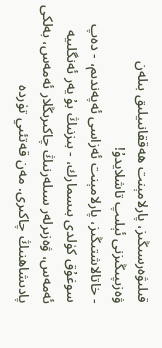قىلىۋەرسىڭىز، پارلامېنت ھەققانىيلىق بىلەن ۋەزىپىڭىزنى ئېلىپ تاشلايدۇ!
- خاتالاشتىڭىز، پارلامېنت ئەزاسى ئەپەندىم، - دەپ سوغۇق كۈلدى بىسمارك، - بىزنىڭ بۇ يەر ئەنگلىيە ئەمەس، ۋەزىرلەر سىلەرنىڭ چاكىرىڭلار ئەمەس، بەلكى پادىشاھنىڭ چاكىرى. مەن قەتئىي تۈردە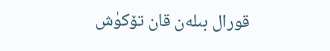قورال بىلەن قان تۆكۈش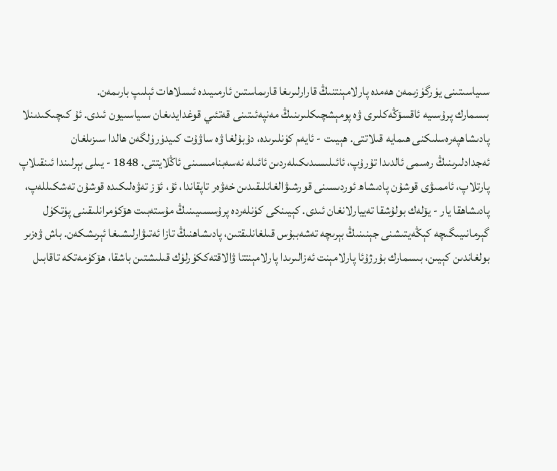سىياسىتىنى يۈرگۈزىمەن ھەمدە پارلامېنتنىڭ قارارلىرىغا قارىماستىن ئارمىيىدە ئىسلاھات ئېلىپ بارىمەن.
بىسمارك پرۇسىيە ئاقسۆڭەكلىرى ۋە پومېشچىكلىرىنىڭ مەنپەئىتىنى قەتئىي قوغدايدىغان سىياسىيون ئىدى. ئۇ كىچىكىدىنلا پادىشاھپەرەسلىكنى ھىمايە قىلاتتى. ھېيىت - ئايەم كۈنلىرىدە، دۇبۇلغا ۋە ساۋۇت كىيدۈرۈلگەن ھالدا سىزىلغان ئەجدادلىرىنىڭ رەسمى ئالدىدا تۇرۇپ، ئائىلىسىدىكىلەردىن ئائىلە نەسەبنامىسىنى ئاڭلايتتى. 1848 - يىلى بېرلىندا ئىنقىلاپ پارتلاپ، ئاممىۋى قوشۇن پادىشاھ ئوردىسىنى قورشىۋالغانلىقىدىن خەۋەر تاپقاندا، ئۇ، ئۆز تەۋەلىكىدە قوشۇن تەشكىللەپ، پادىشاھقا يار - يۆلەك بولۇشقا تەييارلانغان ئىدى. كېيىنكى كۈنلەردە پرۇسسىيىنىڭ مۇستەبىت ھۆكۈمرانلىقىنى پۈتكۈل گېرمانىيىگىچە كېڭەيتىشنى جېنىنىڭ بېرىچە تەشەببۇس قىلغانلىقتىن، پادىشاھنىڭ تازا ئەتىۋارلىشىغا ئېرىشكەن. باش ۋەزىر بولغاندىن كېيىن، بىسمارك بۇرژۇئا پارلامېنت ئەزالىرىدا پارلامېنتتا ۋالاقتەككۈرلۈك قىلىشتىن باشقا، ھۆكۈمەتكە تاقابىل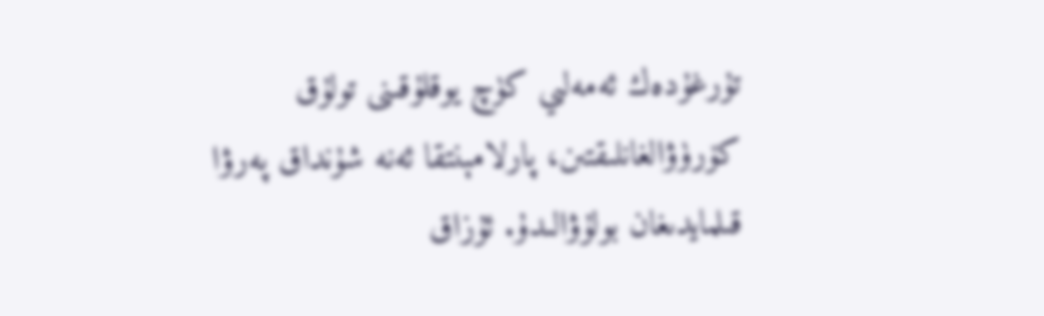تۇرغۇدەك ئەمەلىي كۈچ يوقلۇقىنى تولۇق كۆرۈۋالغانلىقتىن، پارلامېنتقا ئەنە شۇنداق پەرۋا قىلمايدىغان بولۇۋالىدۇ. ئۇزاق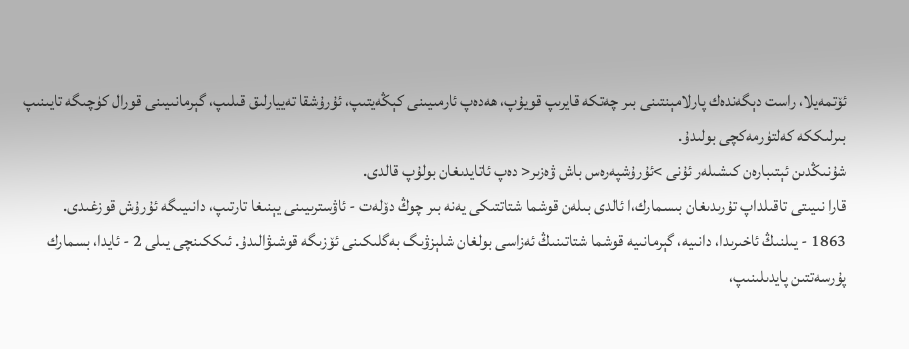ئۆتمەيلا، راست دېگەندەك پارلامېنتىنى بىر چەتكە قايرىپ قويۇپ، ھەدەپ ئارمىيىنى كېڭەيتىپ، ئۇرۇشقا تەييارلىق قىلىپ، گېرمانىيىنى قورال كۈچىگە تايىنىپ بىرلىككە كەلتۈرمەكچى بولىدۇ.
شۇنىڭدىن ئېتىبارەن كىشىلەر ئۇنى >ئۇرۇشپەرەس باش ۋەزىر< دەپ ئاتايدىغان بولۇپ قالدى.
قارا نىيىتى تاقىلداپ تۇرىدىغان بىسمارك،ا ئالدى بىلەن قوشما شتاتتىكى يەنە بىر چوڭ دۆلەت - ئاۋسترىيىنى يېنىغا تارتىپ، دانىيىگە ئۇرۇش قوزغىدى.
1863 - يىلنىڭ ئاخىرىدا، دانىيە، گېرمانىيە قوشما شتاتىنىڭ ئەزاسى بولغان شلېزۋىگ بەگلىكىنى ئۆزىگە قوشىۋالىدۇ. ئىككىنچى يىلى 2 - ئايدا، بسمارك پۇرسەتتىن پايدىلىنىپ،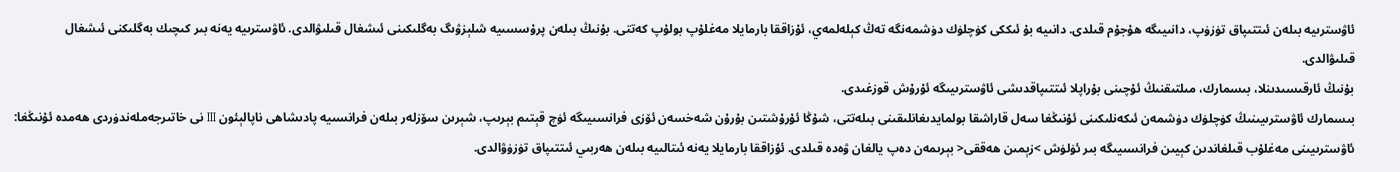ئاۋسترىيە بىلەن ئىتتىپاق تۈزۈپ، دانىيىگە ھۇجۇم قىلدى. دانىيە بۇ ئىككى كۈچلۈك دۈشمەنگە تەڭ كېلەلمەي، ئۇزاققا بارمايلا مەغلۇپ بولۇپ كەتتى. بۇنىڭ بىلەن پرۇسسىيە شلېزۋىگ بەگلىكىنى ئىشغال قىلىۋالدى. ئاۋسترىيە يەنە بىر كىچىك بەگلىكنى ئىشغال قىلىۋالدى.
بۇنىڭ ئارقىسىدىنلا، بىسمارك، مىلتىقنىڭ ئۇچىنى بۇراپلا ئىتتىپاقدىشى ئاۋسترىيىگە ئۇرۇش قوزغىدى.
بىسمارك ئاۋسترىيىنىڭ كۈچلۈك دۈشمەن ئىكەنلىكىنى ئۇنىڭغا سەل قاراشقا بولمايدىغانلىقىنى بىلەتتى، شۇڭا ئۇرۇشتىن بۇرۇن شەخسەن ئۆزى فرانسىيىگە ئۈچ قېتىم بېرىپ، شېرىن سۆزلەر بىلەن فرانسىيە پادىشاھى ناپالېئون Ⅲ نى خاتىرجەملەندۈردى ھەمدە ئۇنىڭغا: ئاۋسترىيىنى مەغلۇب قىلغاندىن كېيىن فرانسىيىگە بىر ئۈلۈش >زېمىن ھەققى< بېرىمەن دەپ يالغان ۋەدە قىلدى. ئۇزاققا بارمايلا يەنە ئىتالىيە بىلەن ھەربىي ئىتتىپاق تۈزۈۋالدى.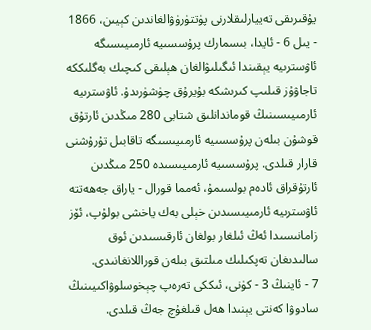يۇقىرىقى تەييارلىقلارنى پۈتتۈرۈۋالغاندىن كېيىن، 1866 - يىل 6 - ئايدا، بىسمارك پرۇسسىيە ئارمىيىسىگە ئاۋسترىيە يېقىندا ئىگىلىۋالغان ھېلىقى كىچىك بەگلىككە تاجاۋۇز قىلىپ كىرىشكە بۇيرۇق چۈشۈرىدۇ. ئاۋسترىيە ئارمىيىسىنىڭ قوماندانلىق شتابى 280 مىڭدىن ئارتۇق قوشۇن بىلەن پرۇسسىيە ئارمىيىسىگە تاقابىل تۇرۇشنى قارار قىلدى. پرۇسسىيە ئارمىيىسىدە 250 مىڭدىن ئارتۇقراق ئادەم بولسىمۇ، ئەمما قورال - ياراق جەھەتتە ئاۋسترىيە ئارمىيىسىدىن خېلى بەك ياخشى بولۇپ، ئۆز زامانىسىدا ئەڭ ئىلغار بولغان ئارقىسىدىن ئوق سالىدىغان تەپكىلىك مىلتىق بىلەن قوراللانغانىدى.
7 - ئاينىڭ 3 - كۈنى، ئىككى تەرەپ چېخوسلوۋاكىيىنىڭ سادوۋا كەنتى يېنىدا ھەل قىلغۇچ جەڭ قىلدى.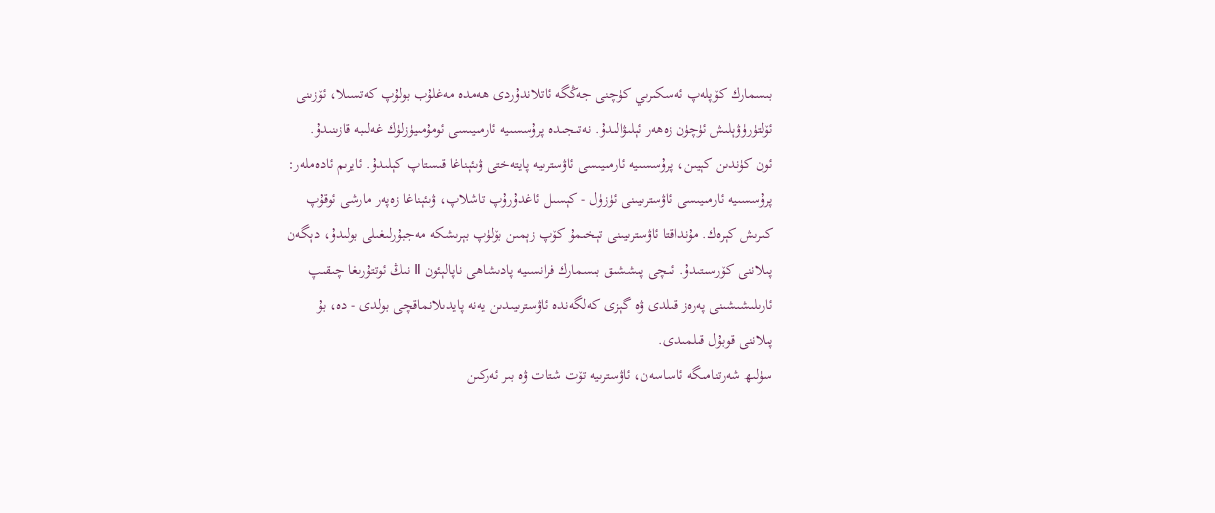بىسمارك كۆپلەپ ئەسكىرىي كۈچنى جەڭگە ئاتلاندۇردى ھەمدە مەغلۇب بولۇپ كەتسىلا، ئۆزىنى ئۆلتۈرۈۋېلىش ئۈچۈن زەھەر ئېلىۋالىدۇ. نەتىجىدە پرۇسسىيە ئارمىيىسى ئومۇمىيۈزلۈك غەلىبە قازىنىدۇ.
ئون كۈندىن كېيىن، پرۇسسىيە ئارمىيىسى ئاۋسترىيە پايتەختى ۋىئېناغا قىستاپ كېلىدۇ. ئايرىم ئادەملەر: پرۇسسىيە ئارمىيىسى ئاۋسترىيىنى ئۈزۈل - كېسىل ئاغدۇرۇپ تاشلاپ، ۋىئېناغا زەپەر مارشى ئوقۇپ كىرىش كېرەك. مۇنداقتا ئاۋسترىيىنى تېخىمۇ كۆپ زېمىن بۆلۈپ بېرىشكە مەجبۇرلىغىلى بولىدۇ، دېگەن پىلاننى كۆرسىتىدۇ. ئىچى پىششىق بىسمارك فرانسىيە پادىشاھى ناپالېئون Ⅱ نىڭ ئوتتۇرىغا چىقىپ ئارىلىشىشىنى پەرەز قىلدى ۋە گېزى كەلگەندە ئاۋسترىيىدىن يەنە پايدىلانماقچى بولدى - دە، بۇ پىلاننى قوبۇل قىلمىدى.
سۈلىھ شەرتنامىگە ئاساسەن، ئاۋسترىيە تۆت شتات ۋە بىر ئەركىن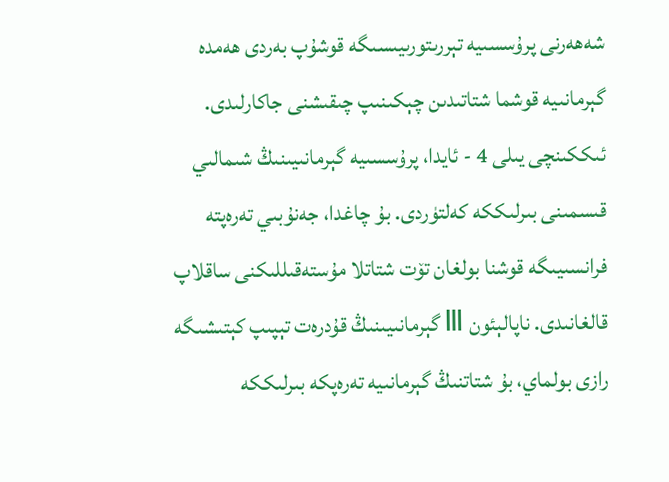شەھەرنى پرۇسسىيە تېررىتورىيىسىگە قوشۇپ بەردى ھەمدە گېرمانىيە قوشما شتاتىدىن چېكىنىپ چىقىشنى جاكارلىدى.
ئىككىنچى يىلى 4 - ئايدا، پرۇسسىيە گېرمانىيىنىڭ شىمالىي قىسمىنى بىرلىككە كەلتۈردى. بۇ چاغدا، جەنۇبىي تەرەپتە فرانسىيىگە قوشنا بولغان تۆت شتاتلا مۇستەقىللىكنى ساقلاپ قالغانىدى. ناپالېئون Ⅲ گېرمانىيىنىڭ قۇدرەت تېپىپ كېتىشىگە رازى بولماي، بۇ شتاتنىڭ گېرمانىيە تەرەپكە بىرلىككە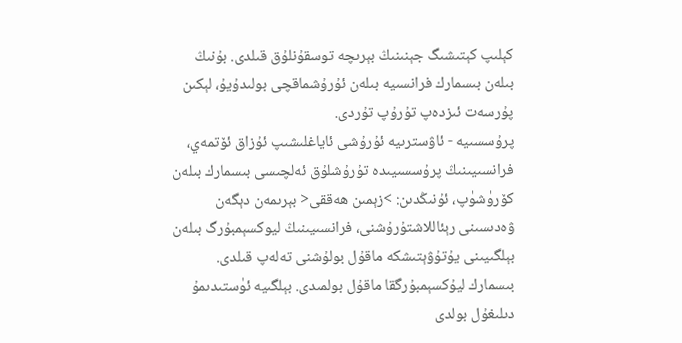كېلىپ كېتىشىگ جېنىنىڭ بېرىچە توسقۇنلۇق قىلدى. بۇنىڭ بىلەن بىسمارك فرانسىيە بىلەن ئۇرۇشماقچى بولىدۇيۇ، لېكىن پۇرسەت ئىزدەپ تۇرۇپ تۇردى.
پرۇسسىيە - ئاۋسترىيە ئۇرۇشى ئاياغلىشىپ ئۇزاق ئۆتمەي، فرانسىيىنىڭ پرۇسسىيىدە تۇرۇشلۇق ئەلچىسى بىسمارك بىلەن كۆرۈشۈپ، ئۇنىڭدىن: >زېمىن ھەققى< بېرىمەن دېگەن ۋەدىسىنى رېئاللاشتۇرۇشنى، فرانسىيىنىڭ ليوكسېمبۇرگ بىلەن بېلگىيىنى يۇتۇۋېتىشكە ماقۇل بولۇشنى تەلەپ قىلدى.
بىسمارك ليۇكسېمبۇرگقا ماقۇل بولمىدى. بېلگىيە ئۈستىدىمۇ دىلىغۇل بولدى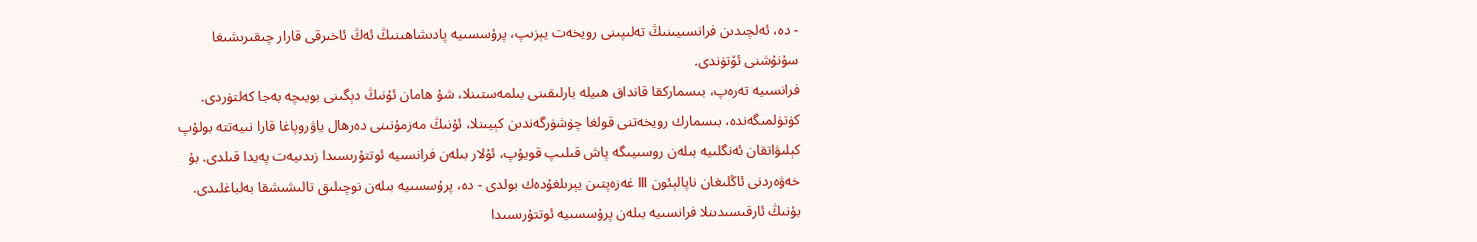- دە، ئەلچىدىن فرانسىيىنىڭ تەلىپىنى رويخەت يېزىپ، پرۇسسىيە پادىشاھىنىڭ ئەڭ ئاخىرقى قارار چىقىرىشىغا سۇنۇشنى ئۆتۈندى.
فرانسىيە تەرەپ، بىسماركقا قانداق ھىيلە بارلىقىنى بىلمەستىنلا، شۇ ھامان ئۇنىڭ دېگىنى بويىچە بەجا كەلتۈردى. كۈتۈلمىگەندە، بىسمارك رويخەتنى قولغا چۈشۈرگەندىن كېيىنلا، ئۇنىڭ مەزمۇنىنى دەرھال ياۋروپاغا قارا نىيەتتە بولۇپ كېلىۋاتقان ئەنگلىيە بىلەن روسىيىگە پاش قىلىپ قويۇپ، ئۇلار بىلەن فرانسىيە ئوتتۇرىسىدا زىدىيەت پەيدا قىلدى. بۇ خەۋەردنى ئاڭلىغان ناپالېئون Ⅲ غەزەپتىن يېرىلغۇدەك بولدى - دە، پرۇسسىيە بىلەن نوچىلىق تالىشىشقا بەلباغلىدى.
بۇنىڭ ئارقىسىدىنلا فرانسىيە بىلەن پرۇسسىيە ئوتتۇرىسىدا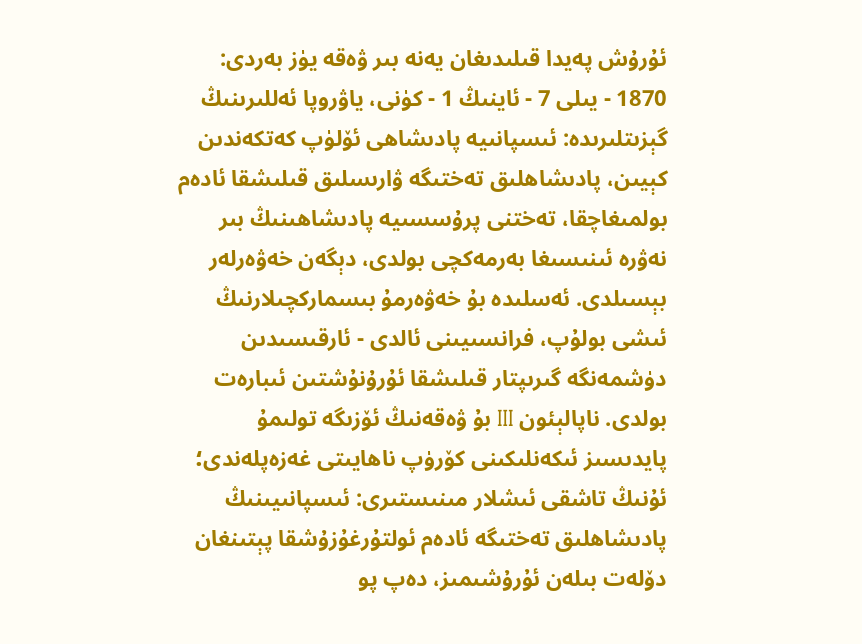ئۇرۇش پەيدا قىلىدىغان يەنە بىر ۋەقە يۈز بەردى:
1870 - يىلى 7 - ئاينىڭ 1 - كۈنى، ياۋروپا ئەللىرىنىڭ گېزىتلىرىدە: ئىسپانىيە پادىشاھى ئۆلۈپ كەتكەندىن كېيىن، پادىشاھلىق تەختىگە ۋارىسلىق قىلىشقا ئادەم بولمىغاچقا، تەختنى پرۇسسىيە پادىشاھىنىڭ بىر نەۋرە ئىنىسىغا بەرمەكچى بولدى، دېگەن خەۋەرلەر بېسىلدى. ئەسلىدە بۇ خەۋەرمۇ بىسماركچىلارنىڭ ئىشى بولۇپ، فرانسىيىنى ئالدى - ئارقىسىدىن دۈشمەنگە گىرىپتار قىلىشقا ئۇرۇنۇشتىن ئىبارەت بولدى. ناپالېئون Ⅲ بۇ ۋەقەنىڭ ئۆزىگە تولىمۇ پايدىسىز ئىكەنلىكىنى كۆرۈپ ناھايىتى غەزەپلەندى؛ ئۇنىڭ تاشقى ئىشلار مىنىستىرى: ئىسپانىيىنىڭ پادىشاھلىق تەختىگە ئادەم ئولتۇرغۇزۇشقا پېتىنغان دۆلەت بىلەن ئۇرۇشىمىز، دەپ پو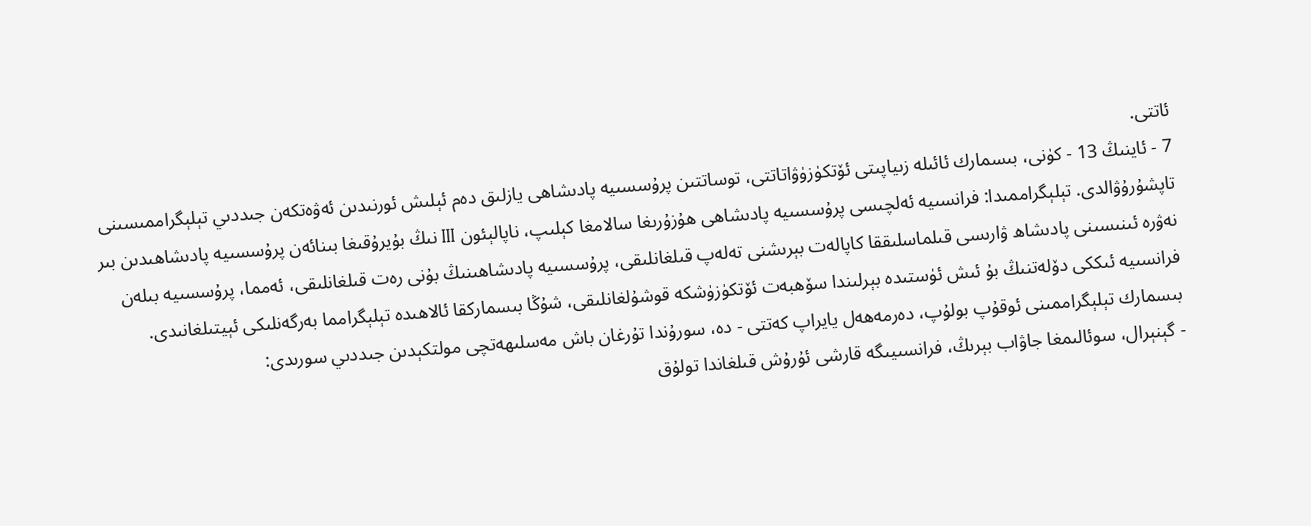ئاتتى.
7 - ئاينىڭ 13 - كۈنى، بىسمارك ئائىلە زىياپىتى ئۆتكۈزۈۋاتاتتى، توساتتىن پرۇسسىيە پادىشاھى يازلىق دەم ئېلىش ئورنىدىن ئەۋەتكەن جىددىي تېلېگراممىسىنى تاپشۇرۇۋالدى. تېلېگراممىدا: فرانسىيە ئەلچىسى پرۇسسىيە پادىشاھى ھۇزۇرىغا سالامغا كېلىپ، ناپالېئون Ⅲ نىڭ بۇيرۇقىغا بىنائەن پرۇسسىيە پادىشاھىدىن بىر نەۋرە ئىنىسىنى پادىشاھ ۋارىسى قىلماسلىققا كاپالەت بېرىشنى تەلەپ قىلغانلىقى، پرۇسسىيە پادىشاھىنىڭ بۇنى رەت قىلغانلىقى، ئەمما، پرۇسسىيە بىلەن فرانسىيە ئىككى دۆلەتنىڭ بۇ ئىش ئۈستىدە بېرلىندا سۆھبەت ئۆتكۈزۈشكە قوشۇلغانلىقى، شۇڭا بىسماركقا ئالاھىدە تېلېگرامما بەرگەنلىكى ئېيتىلغانىدى.
بىسمارك تېلېگراممىنى ئوقۇپ بولۇپ، دەرمەھەل يايراپ كەتتى - دە، سورۇندا تۇرغان باش مەسلىھەتچى مولتكېدىن جىددىي سورىدى:
- گېنېرال، سوئالىمغا جاۋاب بېرىڭ، فرانسىيىگە قارشى ئۇرۇش قىلغاندا تولۇق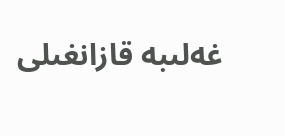غەلىبە قازانغىلى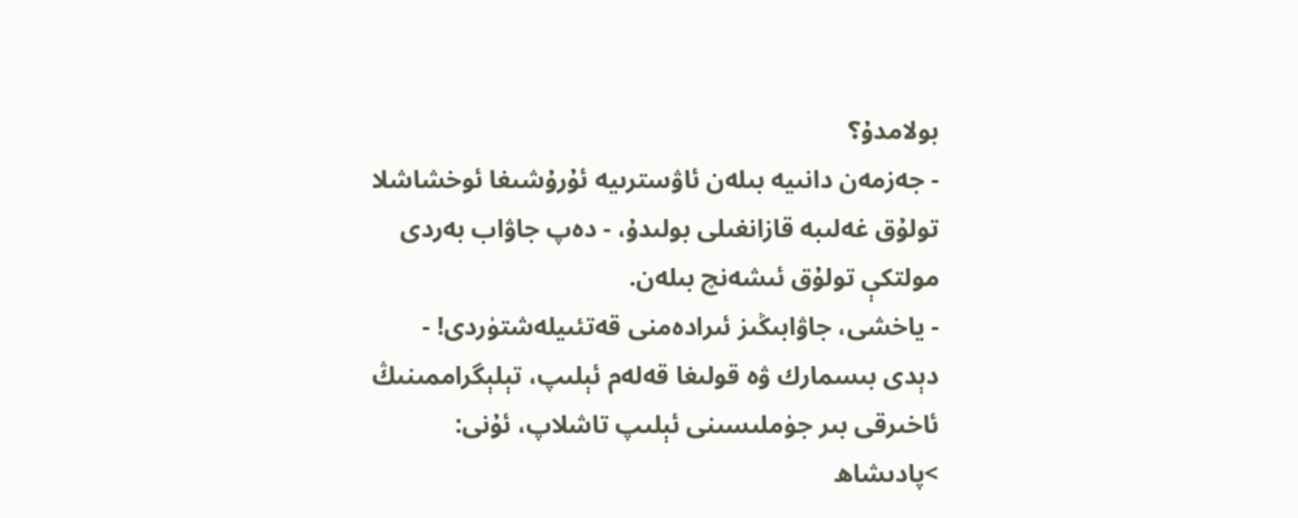بولامدۇ؟
- جەزمەن دانىيە بىلەن ئاۋسترىيە ئۇرۇشىغا ئوخشاشلا تولۇق غەلىبە قازانغىلى بولىدۇ، - دەپ جاۋاب بەردى مولتكې تولۇق ئىشەنچ بىلەن.
- ياخشى، جاۋابىڭىز ئىرادەمنى قەتئىيلەشتۈردى! - دېدى بىسمارك ۋە قولىغا قەلەم ئېلىپ، تېلېگراممىنىڭ ئاخىرقى بىر جۈملىسىنى ئېلىپ تاشلاپ، ئۇنى: >پادىشاھ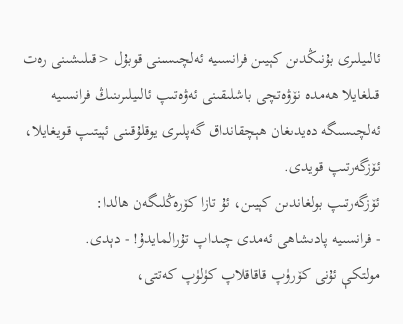ئالىيلىرى بۇنىڭدىن كېيىن فرانسىيە ئەلچىسىنى قوبۇل <قىلىشىنى رەت قىلغايلا ھەمدە نۆۋەتچى باشلىقىنى ئەۋەتىپ ئالىيلىرىنىڭ فرانسىيە ئەلچىسىگە دەيدىغان ھېچقانداق گەپلىرى يوقلۇقىنى ئېيتىپ قويغايلا، ئۆزگەرتىپ قويدى.
ئۆزگەرتىپ بولغاندىن كېيىن، ئۇ تازا كۆرەڭلىگەن ھالدا:
- فرانسىيە پادىشاھى ئەمدى چىداپ تۇرالمايدۇ! - دېدى.
مولتكې ئۇنى كۆرۈپ قاقاقلاپ كۈلۈپ كەتتى،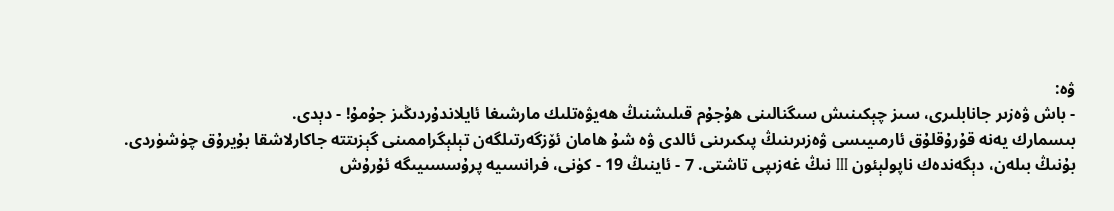ۋە:
- باش ۋەزىر جانابلىرى، سىز چېكىنىش سىگنالىنى ھۇجۇم قىلىشنىڭ ھەيۋەتلىك مارشىغا ئايلاندۇردىڭىز جۇمۇ! - دېدى.
بىسمارك يەنە قۇرۇقلۇق ئارمىيىسى ۋەزىرىنىڭ پىكىرىنى ئالدى ۋە شۇ ھامان ئۆزگەرتىلگەن تېلېگراممىنى گېزىتتە جاكارلاشقا بۇيرۇق چۈشۈردى.
بۇنىڭ بىلەن، دېگەندەك ناپولېئون Ⅲ نىڭ غەزىپى تاشتى. 7 - ئاينىڭ 19 - كۈنى، فرانسىيە پرۇسسىيىگە ئۇرۇش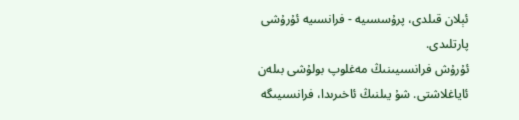ئېلان قىلدى، پرۇسسىيە - فرانسىيە ئۇرۇشى پارتلىدى.
ئۇرۇش فرانسىيىنىڭ مەغلوپ بولۇشى بىلەن ئاياغلاشتى. شۇ يىلنىڭ ئاخىرىدا، فرانسىيىگە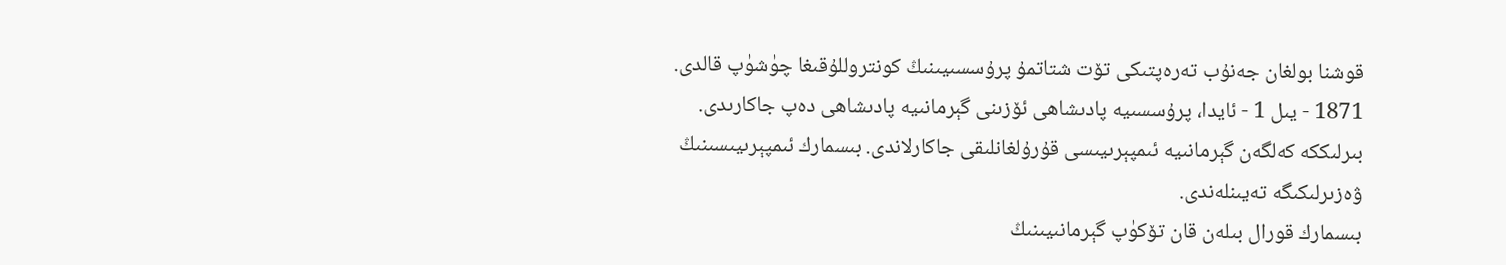قوشنا بولغان جەنۇب تەرەپتىكى تۆت شتاتمۇ پرۇسسىيىنىڭ كونتروللۇقىغا چۈشۈپ قالدى.
1871 - يىل 1 - ئايدا، پرۇسسىيە پادىشاھى ئۆزىنى گېرمانىيە پادىشاھى دەپ جاكارىدى. بىرلىككە كەلگەن گېرمانىيە ئىمپېرىيىسى قۇرۇلغانلىقى جاكارلاندى. بىسمارك ئىمپېرىيىسىنىڭ ۋەزىرلىكىگە تەيىنلەندى.
بىسمارك قورال بىلەن قان تۆكۈپ گېرمانىيىنىڭ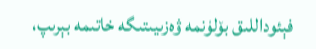فېئوداللىق بۆلۈنمە ۋەزىيىتىگە خاتىمە بېرىپ،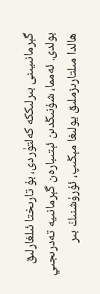گېرمانىيىنى بىرلىككە كەلتۈردى، بۇ تارىختا ئىلغارلىق بولدى. ئەمما، شۇنىڭدىن ئېتىبارەن گېرمانىيە تەدرىجىي ھالدا مىلتارىزملىق يولىغا مېڭىپ، ئۇرۇشنىڭ بىر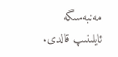مەنبەسىگە ئايلىنىپ قالدى.